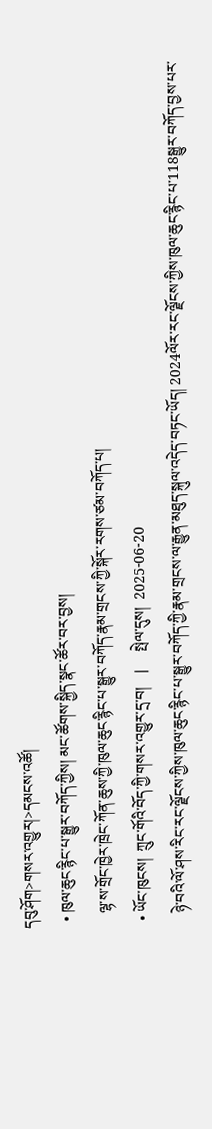དབུ་ཤོག>གསར་འགྱུར།>དམངས་འཚོ།
  • ཁུལ་ཆུང་རྙིང་པ་སྒྱུར་བཀོད་ཀྱིས། མང་ཚོགས་སྐྱིད་སྣང་ཚོར་བར་བྱས།
    ལྷ་ས་གྲོང་ཁྱེར་ཁྲེང་ཀོན་ཆུས་ཀྱི་ཁུལ་ཆུང་རྙིང་པ་སྒྱུར་བཀོད་རྣམ་གྲངས་ཀྱི་སྐོར་རགས་ཙམ་བཀོད་པ།
  • ཡོང་ཁུངས།  ཀྲུང་གོའི་བོད་ཀྱི་གསར་འགྱུར་དྲ་བ།    |     སྤེལ་དུས།  2025-06-20
    ཉེ་བའི་ལོ་ཤས་རིང་རང་ལྗོངས་ཀྱིས་ཁུལ་ཆུང་རྙིང་པ་སྒྱུར་བཀོད་ཀྱི་རྣམ་གྲངས་ལ་རྒྱུན་མཐུད་སྐུལ་འདེད་བཏང་ཡོད། 2024ལོར་རང་ལྗོངས་ཀྱིས་ཁུལ་ཆུང་རྙིང་པ་118སྒྱུར་བཀོད་བྱས་པར་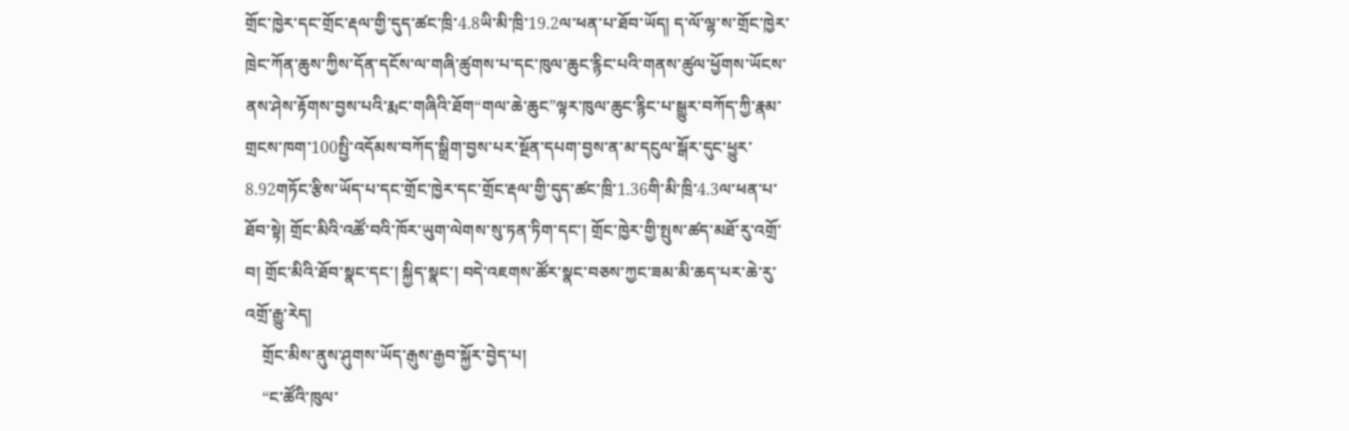གྲོང་ཁྱེར་དང་གྲོང་རྡལ་གྱི་དུད་ཚང་ཁྲི་4.8ཡི་མི་ཁྲི་19.2ལ་ཕན་པ་ཐོབ་ཡོད། ད་ལོ་ལྷ་ས་གྲོང་ཁྱེར་ཁྲེང་ཀོན་ཆུས་ཀྱིས་དོན་དངོས་ལ་གཞི་ཚུགས་པ་དང་ཁུལ་ཆུང་རྙིང་པའི་གནས་ཚུལ་ཕྱོགས་ཡོངས་ནས་ཤེས་རྟོགས་བྱས་པའི་རྨང་གཞིའི་ཐོག“གལ་ཆེ་ཆུང”ལྟར་ཁུལ་ཆུང་རྙིང་པ་སྒྱུར་བཀོད་ཀྱི་རྣམ་གྲངས་ཁག་100སྤྱི་འདོམས་བཀོད་སྒྲིག་བྱས་པར་སྔོན་དཔག་བྱས་ན་མ་དངུལ་སྒོར་དུང་ཕྱུར་8.92གཏོང་རྩིས་ཡོད་པ་དང་གྲོང་ཁྱེར་དང་གྲོང་རྡལ་གྱི་དུད་ཚང་ཁྲི་1.36གི་མི་ཁྲི་4.3ལ་ཕན་པ་ཐོབ་སྟེ། གྲོང་མིའི་འཚོ་བའི་ཁོར་ཡུག་ལེགས་སུ་ཏན་ཏིག་དང་། གྲོང་ཁྱེར་གྱི་སྤུས་ཚད་མཐོ་རུ་འགྲོ་བ། གྲོང་མིའི་ཐོབ་སྣང་དང་། སྐྱིད་སྣང་། བདེ་འཇགས་ཚོར་སྣང་བཅས་ཀྱང་ཟམ་མི་ཆད་པར་ཆེ་རུ་འགྲོ་རྒྱུ་རེད།
    གྲོང་མིས་ནུས་ཤུགས་ཡོད་རྒུས་རྒྱབ་སྐྱོར་བྱེད་པ།
    “ང་ཚོའི་ཁུལ་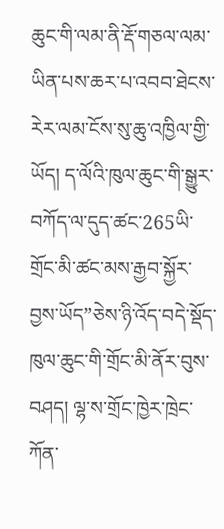ཆུང་གི་ལམ་ནི་རྡོ་གཅལ་ལམ་ཡིན་པས་ཆར་པ་འབབ་ཐེངས་རེར་ལམ་ངོས་སུ་ཆུ་འཁྱིལ་གྱི་ཡོད། ད་ལོའི་ཁུལ་ཆུང་གི་སྒྱུར་བཀོད་ལ་དུད་ཚང་265ཡི་གྲོང་མི་ཚང་མས་རྒྱབ་སྐྱོར་བྱས་ཡོད”ཅེས་ཉི་འོད་བདེ་སྡོད་ཁུལ་ཆུང་གི་གྲོང་མི་ནོར་བུས་བཤད། ལྷ་ས་གྲོང་ཁྱེར་ཁྲེང་ཀོན་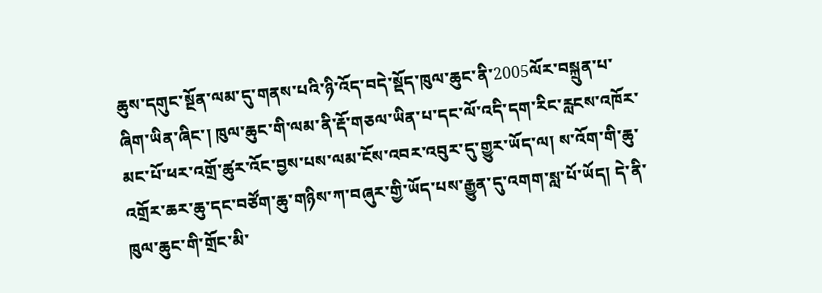ཆུས་དགུང་སྔོན་ལམ་དུ་གནས་པའི་ཉི་འོད་བདེ་སྡོད་ཁུལ་ཆུང་ནི་2005ལོར་བསྐྲུན་པ་ཞིག་ཡིན་ཞིང་། ཁུལ་ཆུང་གི་ལམ་ནི་རྡོ་གཅལ་ཡིན་པ་དང་ལོ་འདི་དག་རིང་རླངས་འཁོར་མང་པོ་ཕར་འགྲོ་ཚུར་འོང་བྱས་པས་ལམ་ངོས་འབར་འབུར་དུ་གྱུར་ཡོད་ལ། ས་འོག་གི་ཆུ་འགྲོར་ཆར་ཆུ་དང་བཙོག་ཆུ་གཉིས་ཀ་བཞུར་གྱི་ཡོད་པས་རྒྱུན་དུ་འགག་སླ་པོ་ཡོད། དེ་ནི་ཁུལ་ཆུང་གི་གྲོང་མི་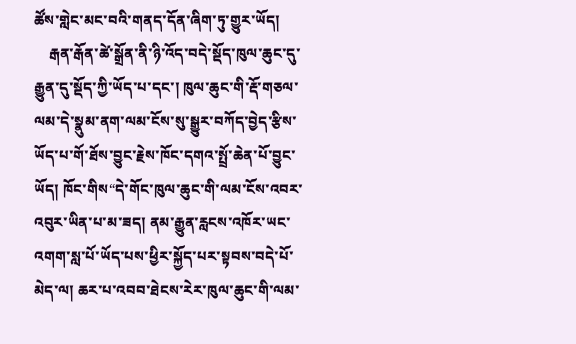ཚོས་གླེང་མང་བའི་གནད་དོན་ཞིག་ཏུ་གྱུར་ཡོད།
    རྒན་རྒོན་ཚེ་སྒྲོན་ནི་ཉི་འོད་བདེ་སྡོད་ཁུལ་ཆུང་དུ་རྒྱུན་དུ་སྡོད་ཀྱི་ཡོད་པ་དང་། ཁུལ་ཆུང་གི་རྡོ་གཅལ་ལམ་དེ་སྣུམ་ནག་ལམ་ངོས་སུ་སྒྱུར་བཀོད་བྱེད་རྩིས་ཡོད་པ་གོ་ཐོས་བྱུང་རྗེས་ཁོང་དགའ་སྤྲོ་ཆེན་པོ་བྱུང་ཡོད། ཁོང་གིས“དེ་གོང་ཁུལ་ཆུང་གི་ལམ་ངོས་འབར་འབུར་ཡིན་པ་མ་ཟད། ནམ་རྒྱུན་རླངས་འཁོར་ཡང་འགག་སླ་པོ་ཡོད་པས་ཕྱིར་སྐྱོད་པར་སྟབས་བདེ་པོ་མེད་ལ། ཆར་པ་འབབ་ཐེངས་རེར་ཁུལ་ཆུང་གི་ལམ་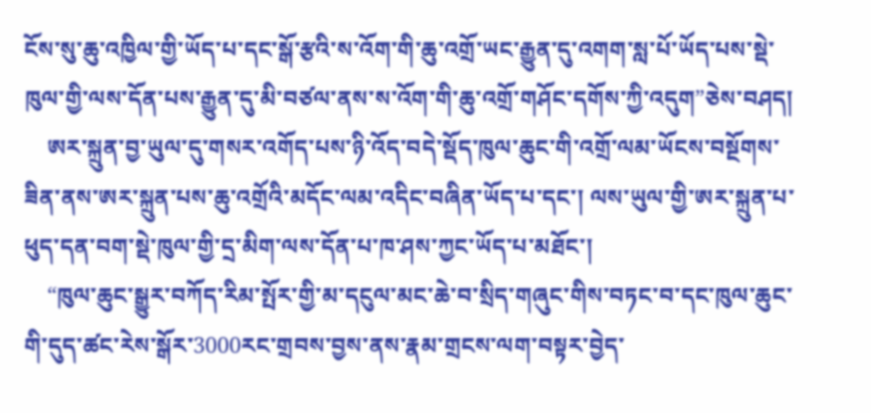ངོས་སུ་ཆུ་འཁྱིལ་གྱི་ཡོད་པ་དང་སྒོ་རྩའི་ས་འོག་གི་ཆུ་འགྲོ་ཡང་རྒྱུན་དུ་འགག་སླ་པོ་ཡོད་པས་སྡེ་ཁུལ་གྱི་ལས་དོན་པས་རྒྱུན་དུ་མི་བཙལ་ནས་ས་འོག་གི་ཆུ་འགྲོ་གཤོང་དགོས་ཀྱི་འདུག”ཅེས་བཤད།
    ཨར་སྐྲུན་བྱ་ཡུལ་དུ་གསར་འགོད་པས་ཉི་འོད་བདེ་སྡོད་ཁུལ་ཆུང་གི་འགྲོ་ལམ་ཡོངས་བསྔོགས་ཟིན་ནས་ཨར་སྐྲུན་པས་ཆུ་འགྲོའི་མདོང་ལམ་འདིང་བཞིན་ཡོད་པ་དང་། ལས་ཡུལ་གྱི་ཨར་སྐྲུན་པ་ཕུད་དན་བག་སྡེ་ཁུལ་གྱི་དྲ་མིག་ལས་དོན་པ་ཁ་ཤས་ཀྱང་ཡོད་པ་མཐོང་།
    “ཁུལ་ཆུང་སྒྱུར་བཀོད་རིམ་སྤོར་གྱི་མ་དངུལ་མང་ཆེ་བ་སྲིད་གཞུང་གིས་བཏང་བ་དང་ཁུལ་ཆུང་གི་དུད་ཚང་རེས་སྒོར་3000རང་གྲབས་བྱས་ནས་རྣམ་གྲངས་ལག་བསྟར་བྱེད་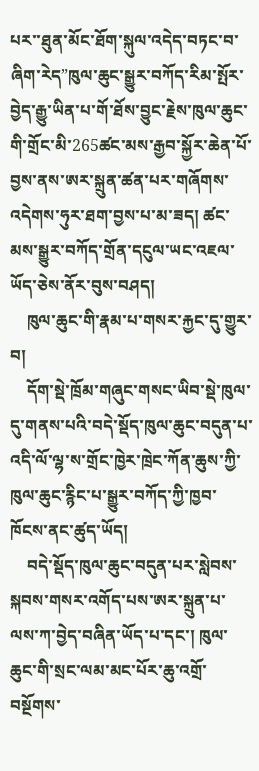པར་་ཐུན་མོང་ཐོག་སྐུལ་འདེད་བཏང་བ་ཞིག་རེད”ཁུལ་ཆུང་སྒྱུར་བཀོད་རིམ་སྤོར་བྱེད་རྒྱུ་ཡིན་པ་གོ་ཐོས་བྱུང་རྗེས་ཁུལ་ཆུང་གི་གྲོང་མི་265ཚང་མས་རྒྱབ་སྐྱོར་ཆེན་པོ་བྱས་ནས་ཨར་སྐྲུན་ཚན་པར་གཞོགས་འདེགས་ཧུར་ཐག་བྱས་པ་མ་ཟད། ཚང་མས་སྒྱུར་བཀོད་གྲོན་དངུལ་ཡང་འཇལ་ཡོད་ཅེས་ནོར་བུས་བཤད།
    ཁུལ་ཆུང་གི་རྣམ་པ་གསར་རྐྱང་དུ་གྱུར་བ།
    དོག་སྡེ་ཁྲོམ་གཞུང་གསང་ཡིབ་སྡེ་ཁུལ་དུ་གནས་པའི་བདེ་སྡོད་ཁུལ་ཆུང་བདུན་པ་འདི་ལོ་ལྷ་ས་གྲོང་ཁྱེར་ཁྲེང་ཀོན་ཆུས་ཀྱི་ཁུལ་ཆུང་རྙིང་པ་སྒྱུར་བཀོད་ཀྱི་ཁྱབ་ཁོངས་ནང་ཚུད་ཡོད།
    བདེ་སྡོད་ཁུལ་ཆུང་བདུན་པར་སླེབས་སྐབས་གསར་འགོད་པས་ཨར་སྐྲུན་པ་ལས་ཀ་བྱེད་བཞིན་ཡོད་པ་དང་། ཁུལ་ཆུང་གི་སྲང་ལམ་མང་པོར་ཆུ་འགྲོ་བསྔོགས་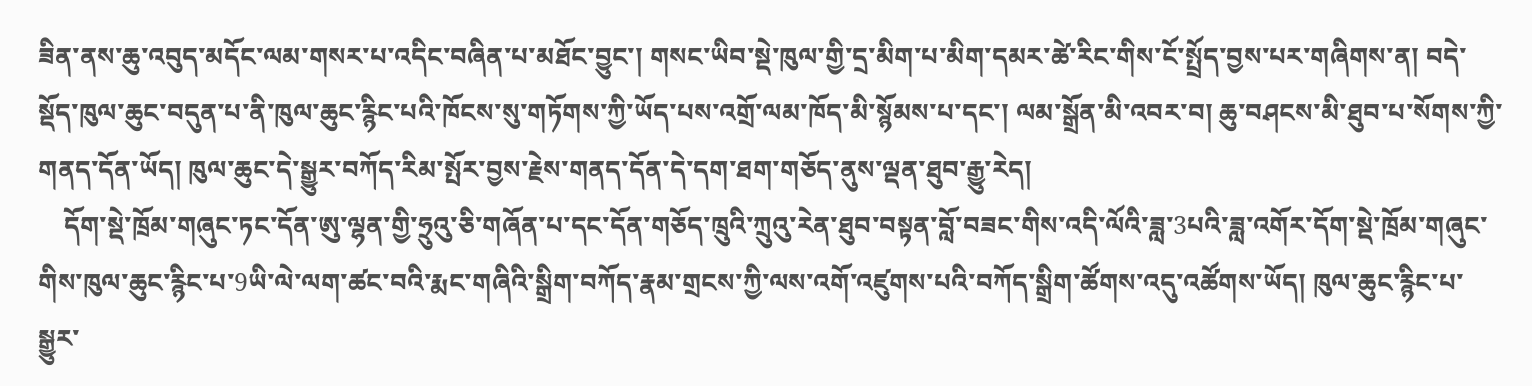ཟིན་ནས་ཆུ་འབུད་མདོང་ལམ་གསར་པ་འདིང་བཞིན་པ་མཐོང་བྱུང་། གསང་ཡིབ་སྡེ་ཁུལ་གྱི་དྲ་མིག་པ་མིག་དམར་ཚེ་རིང་གིས་ངོ་སྤྲོད་བྱས་པར་གཞིགས་ན། བདེ་སྡོད་ཁུལ་ཆུང་བདུན་པ་ནི་ཁུལ་ཆུང་རྙིང་པའི་ཁོངས་སུ་གཏོགས་ཀྱི་ཡོད་པས་འགྲོ་ལམ་ཁོད་མི་སྙོམས་པ་དང་། ལམ་སྒྲོན་མི་འབར་བ། ཆུ་བཤངས་མི་ཐུབ་པ་སོགས་ཀྱི་གནད་དོན་ཡོད། ཁུལ་ཆུང་དེ་སྒྱུར་བཀོད་རིམ་སྤོར་བྱས་རྗེས་གནད་དོན་དེ་དག་ཐག་གཅོད་ནུས་ལྡན་ཐུབ་རྒྱུ་རེད།
    དོག་སྡེ་ཁྲོམ་གཞུང་ཏང་དོན་ཨུ་ལྷན་གྱི་ཧྲུའུ་ཅི་གཞོན་པ་དང་དོན་གཅོད་ཁྲུའི་ཀྲུའུ་རེན་ཐུབ་བསྟན་བློ་བཟང་གིས་འདི་ལོའི་ཟླ་3པའི་ཟླ་འགོར་དོག་སྡེ་ཁྲོམ་གཞུང་གིས་ཁུལ་ཆུང་རྙིང་པ་9ཡི་ལེ་ལག་ཚང་བའི་རྨང་གཞིའི་སྒྲིག་བཀོད་རྣམ་གྲངས་ཀྱི་ལས་འགོ་འཛུགས་པའི་བཀོད་སྒྲིག་ཚོགས་འདུ་འཚོགས་ཡོད། ཁུལ་ཆུང་རྙིང་པ་སྒྱུར་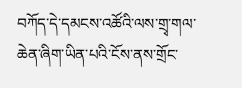བཀོད་དེ་དམངས་འཚོའི་ལས་གྲྭ་གལ་ཆེན་ཞིག་ཡིན་པའི་ངོས་ནས་གྲོང་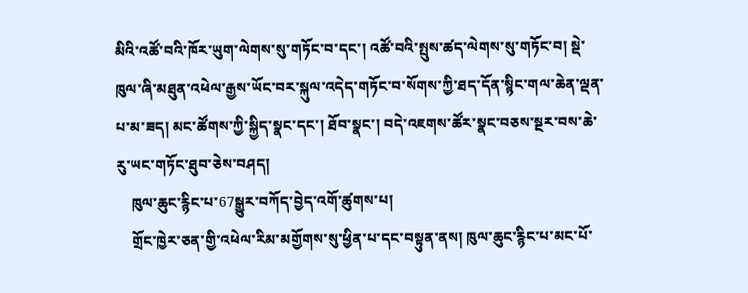མིའི་འཚོ་བའི་ཁོར་ཡུག་ལེགས་སུ་གཏོང་བ་དང་། འཚོ་བའི་སྤུས་ཚད་ལེགས་སུ་གཏོང་བ། སྡེ་ཁུལ་ཞི་མཐུན་འཕེལ་རྒྱས་ཡོང་བར་སྐུལ་འདེད་གཏོང་བ་སོགས་ཀྱི་ཐད་དོན་སྙིང་གལ་ཆེན་ལྡན་པ་མ་ཟད། མང་ཚོགས་ཀྱི་སྐྱིད་སྣང་དང་། ཐོབ་སྣང་། བདེ་འཇགས་ཚོར་སྣང་བཅས་སྔར་བས་ཆེ་རུ་ཡང་གཏོང་ཐུབ་ཅེས་བཤད།
    ཁུལ་ཆུང་རྙིང་པ་67སྒྱུར་བཀོད་བྱེད་འགོ་ཚུགས་པ།
    གྲོང་ཁྱེར་ཅན་གྱི་འཕེལ་རིམ་མགྱོགས་སུ་ཕྱིན་པ་དང་བསྟུན་ནས། ཁུལ་ཆུང་རྙིང་པ་མང་པོ་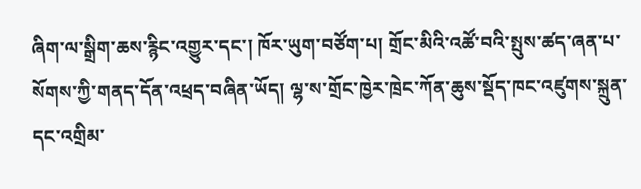ཞིག་ལ་སྒྲིག་ཆས་རྙིང་འགྱུར་དང་། ཁོར་ཡུག་བཙོག་པ། གྲོང་མིའི་འཚོ་བའི་སྤུས་ཚད་ཞན་པ་སོགས་ཀྱི་གནད་དོན་འཕྲད་བཞིན་ཡོད། ལྷ་ས་གྲོང་ཁྱེར་ཁྲེང་ཀོན་ཆུས་སྡོད་ཁང་འཛུགས་སྐྲུན་དང་འགྲིམ་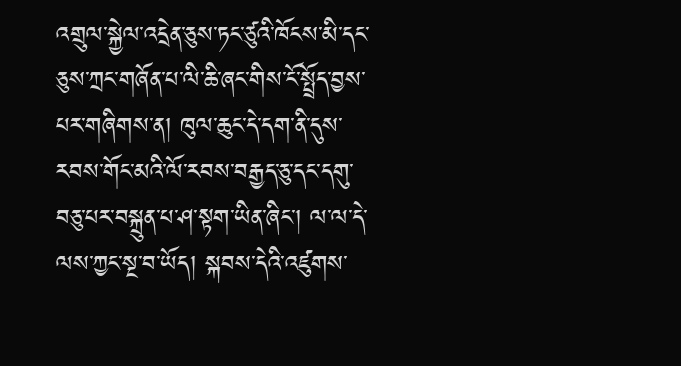འགྲུལ་སྐྱེལ་འདྲེན་ཅུས་ཏང་ཙུའི་ཁོངས་མི་དང་ཅུས་ཀྲང་གཞོན་པ་ལི་ཆི་ཞང་གིས་ངོ་སྤྲོད་བྱས་པར་གཞིགས་ན། ཁུལ་ཆུང་དེ་དག་ནི་དུས་རབས་གོང་མའི་ལོ་རབས་བརྒྱད་ཅུ་དང་དགུ་བཅུ་པར་བསྐྲུན་པ་ཤ་སྟག་ཡིན་ཞིང་། ལ་ལ་དེ་ལས་ཀྱང་སྔ་བ་ཡོད། སྐབས་དེའི་འཛུགས་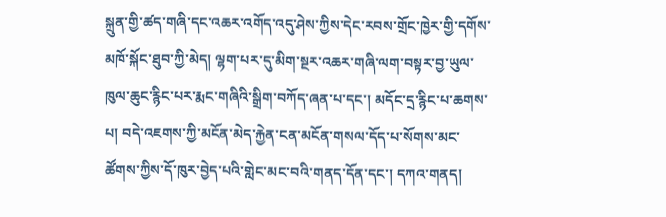སྐྲུན་གྱི་ཚད་གཞི་དང་འཆར་འགོད་འདུ་ཤེས་ཀྱིས་དེང་རབས་གྲོང་ཁྱེར་གྱི་དགོས་མཁོ་སྐོང་ཐུབ་ཀྱི་མེད། ལྷག་པར་དུ་མིག་སྔར་འཆར་གཞི་ལག་བསྟར་བྱ་ཡུལ་ཁུལ་ཆུང་རྙིང་པར་རྨང་གཞིའི་སྒྲིག་བཀོད་ཞན་པ་དང་། མདོང་དྲ་རྙིང་པ་ཆགས་པ། བདེ་འཇགས་ཀྱི་མངོན་མེད་རྐྱེན་ངན་མངོན་གསལ་དོད་པ་སོགས་མང་ཚོགས་ཀྱིས་དོ་ཁུར་བྱེད་པའི་གླེང་མང་བའི་གནད་དོན་དང་། དཀའ་གནད།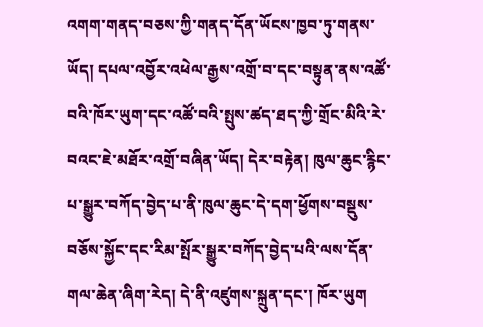འགག་གནད་བཅས་ཀྱི་གནད་དོན་ཡོངས་ཁྱབ་ཏུ་གནས་ཡོད། དཔལ་འབྱོར་འཕེལ་རྒྱས་འགྲོ་བ་དང་བསྟུན་ནས་འཚོ་བའི་ཁོར་ཡུག་དང་འཚོ་བའི་སྤུས་ཚད་ཐད་ཀྱི་གྲོང་མིའི་རེ་བའང་ཇེ་མཐོར་འགྲོ་བཞིན་ཡོད། དེར་བརྟེན། ཁུལ་ཆུང་རྙིང་པ་སྒྱུར་བཀོད་བྱེད་པ་ནི་ཁུལ་ཆུང་དེ་དག་ཕྱོགས་བསྡུས་བཅོས་སྐྱོང་དང་རིམ་སྤོར་སྒྱུར་བཀོད་བྱེད་པའི་ལས་དོན་གལ་ཆེན་ཞིག་རེད། དེ་ནི་འཛུགས་སྐྲུན་དང་། ཁོར་ཡུག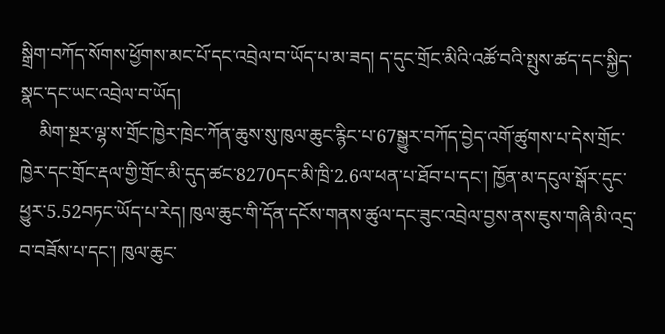སྒྲིག་བཀོད་སོགས་ཕྱོགས་མང་པོ་དང་འབྲེལ་བ་ཡོད་པ་མ་ཟད། ད་དུང་གྲོང་མིའི་འཚོ་བའི་སྤུས་ཚད་དང་སྐྱིད་སྣང་དང་ཡང་འབྲེལ་བ་ཡོད།
    མིག་སྔར་ལྷ་ས་གྲོང་ཁྱེར་ཁྲེང་ཀོན་ཆུས་སུ་ཁུལ་ཆུང་རྙིང་པ་67སྒྱུར་བཀོད་བྱེད་འགོ་ཚུགས་པ་དེས་གྲོང་ཁྱེར་དང་གྲོང་རྡལ་གྱི་གྲོང་མི་དུད་ཚང་8270དང་མི་ཁྲི་2.6ལ་ཕན་པ་ཐོབ་པ་དང་། ཁྱོན་མ་དངུལ་སྒོར་དུང་ཕྱུར་5.52བཏང་ཡོད་པ་རེད། ཁུལ་ཆུང་གི་དོན་དངོས་གནས་ཚུལ་དང་ཟུང་འབྲེལ་བྱས་ནས་ཇུས་གཞི་མི་འདྲ་བ་བཟོས་པ་དང་། ཁུལ་ཆུང་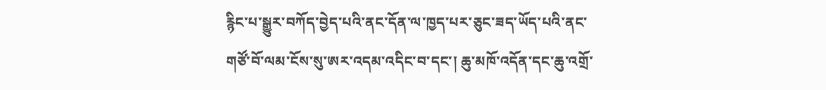རྙིང་པ་སྒྱུར་བཀོད་བྱེད་པའི་ནང་དོན་ལ་ཁྱད་པར་ཅུང་ཟད་ཡོད་པའི་ནང་གཙོ་བོ་ལམ་ངོས་སུ་ཨར་འདམ་འདིང་བ་དང་། ཆུ་མཁོ་འདོན་དང་ཆུ་འགྲོ་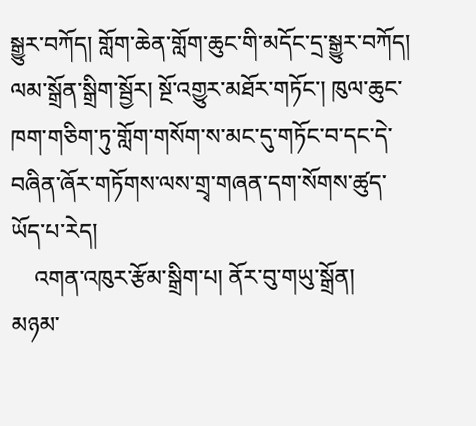སྒྱུར་བཀོད། གློག་ཆེན་གློག་ཆུང་གི་མདོང་དྲ་སྒྱུར་བཀོད། ལམ་སྒྲོན་སྒྲིག་སྦྱོར། སྔོ་འགྱུར་མཐོར་གཏོང་། ཁུལ་ཆུང་ཁག་གཅིག་ཏུ་གློག་གསོག་ས་མང་དུ་གཏོང་བ་དང་དེ་བཞིན་ཞོར་གཏོགས་ལས་གྲྭ་གཞན་དག་སོགས་ཚུད་ཡོད་པ་རེད།
    འགན་འཁུར་རྩོམ་སྒྲིག་པ། ནོར་བུ་གཡུ་སྒྲོན།
མཉམ་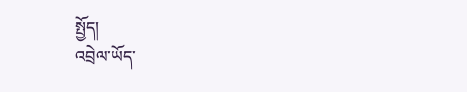སྤྱོད།
འབྲེལ་ཡོད་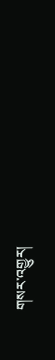གསར་འགྱུར།